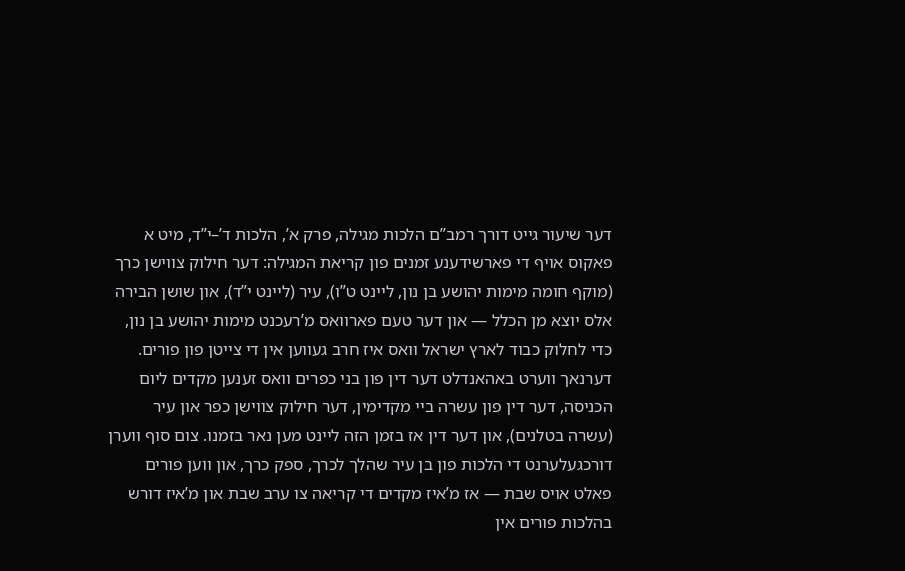דער שיעור גייט דורך רמב”ם הלכות מגילה, פרק א’, הלכות ד’–י”ד, מיט א פאקוס אויף די פארשידענע זמנים פון קריאת המגילה: דער חילוק צווישן כרך (מוקף חומה מימות יהושע בן נון, ליינט ט”ו), עיר (ליינט י”ד), און שושן הבירה אלס יוצא מן הכלל — און דער טעם פארוואס מ’רעכנט מימות יהושע בן נון, כדי לחלוק כבוד לארץ ישראל וואס איז חרב געווען אין די צייטן פון פורים. דערנאך ווערט באהאנדלט דער דין פון בני כפרים וואס זענען מקדים ליום הכניסה, דער דין פון עשרה ביי מקדימין, דער חילוק צווישן כפר און עיר (עשרה בטלנים), און דער דין אז בזמן הזה ליינט מען נאר בזמנו. צום סוף ווערן דורכגעלערנט די הלכות פון בן עיר שהלך לכרך, ספק כרך, און ווען פורים פאלט אויס שבת — אז מ’איז מקדים די קריאה צו ערב שבת און מ’איז דורש בהלכות פורים אין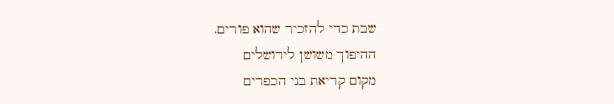שבת כדי להזכיר שהוא פורים.
ההיפוך משושן לירושלים
מקום קריאת בני הכפרים